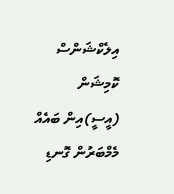އިލެކްޝަންސް ކޮމިޝަން (އީސީ)އިން ބައެއް މެމްބަރުން ގޮނޑި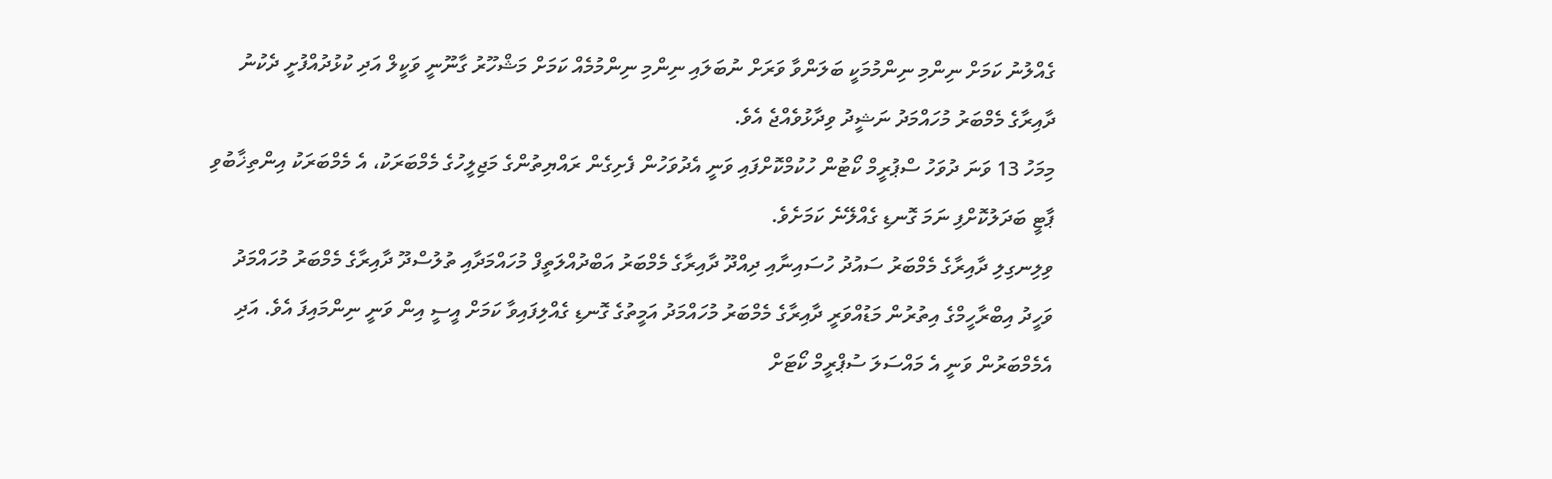ގެއްލުނު ކަމަށް ނިންމި ނިންމުމަކީ ބަލަންވާ ވަރަށް ނުބަލައި ނިންމި ނިންމުމެއް ކަމަށް މަޝްހޫރު ގާނޫނީ ވަކީލް އަދި ކުޅުދުއްފުށީ ދެކުނު ދާއިރާގެ މެމްބަރު މުހައްމަދު ނަޝީދު ވިދާޅުވެއްޖެ އެވެ.
މިމަހު 13 ވަނަ ދުވަހު ސްޕުރީމް ކޯޓުން ހުކުމްކޮށްފައި ވަނީ އެދުވަހުން ފެށިގެން ރައްޔިތުންގެ މަޖިލީހުގެ މެމްބަރަކު، އެ މެމްބަރަކު އިންތިޚާބުވި ޕާޓީ ބަދަލުކޮށްފި ނަމަ ގޮނޑި ގެއްލޭނެ ކަމަށެވެ.
ވިލިނގިލި ދާއިރާގެ މެމްބަރު ސައުދު ހުސައިނާއި ދިއްދޫ ދާއިރާގެ މެމްބަރު އަބްދުއްލަތީފް މުހައްމަދާއި ތުލުސްދޫ ދާއިރާގެ މެމްބަރު މުހައްމަދު ވަހީދު އިބްރާހީމްގެ އިތުރުން މަޑުއްވަރީ ދާއިރާގެ މެމްބަރު މުހައްމަދު އަމީތުގެ ގޮނޑި ގެއްލިފައިވާ ކަމަށް އީސީ އިން ވަނީ ނިންމައިފަ އެވެ. އަދި އެމެމްބަރުން ވަނީ އެ މައްސަލަ ސުޕްރީމް ކޯޓަށް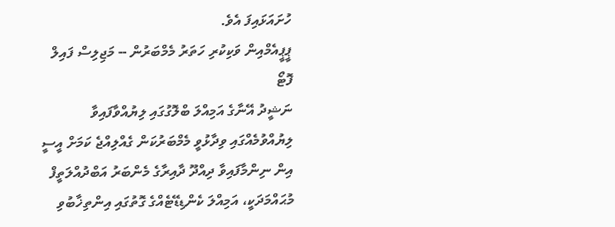ހުށައަޅައިފަ އެވެ.
ޕީޕީއެމްއިން ވަކިކުރި ހަތަރު މެމްބަރުން -- މަޖިލިސް ފައިލް ފޮޓޯ
ނަޝީދު އޭނާގެ އަމިއްލަ ބްލޮގުގައި ލިޔުއްވާފައިވާ ލިޔުއްވުމެއްގައި ވިދާޅުވީ މެމްބަރުކަން ގެއްލިއްޖެ ކަމަށް އީސީ އިން ނިންމާފައިވާ ދިއްދޫ ދާއިރާގެ މެންބަރު އަބްދުއްލަތީފް މުޙައްމަދަކީ، އަމިއްލަ ކެންޑިޑޭޓެއްގެ ގޮތުގައި އިންތިޚާބުވި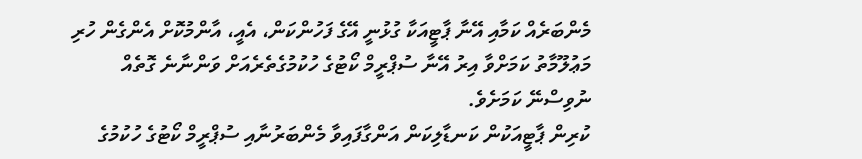މެންބަރެއް ކަމާއި އޭނާ ޕާޓީއަކާ ގުޅުނީ އޭގެ ފަހުންކަން، އެއީ، އާންމުކޮށް އެންގެން ހުރި މަޢުލޫމާތު ކަމަށްވާ އިރު އޭނާ ސުޕްރީމް ކޯޓުގެ ހުކުމުގެތެރެއަށް ވަންނާނެ ގޮތެއް ނުވިސްނޭ ކަމަށެވެ.
ކުރިން ޕާޓީއަކުން ކަނޑާލިކަން އަންގާފައިވާ މެންބަރުނާއި ސުޕްރީމް ކޯޓުގެ ހުކުމުގެ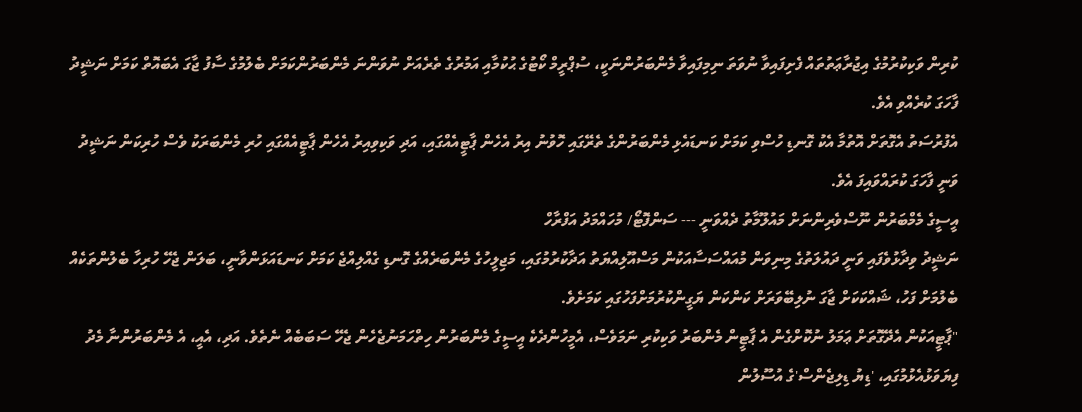ކުރިން ވަކިކުރުމުގެ އިޖުރާޢަތުތައް ފެށިފައިވާ ނުވަތަ ނިމިފައިވާ މެންބަރުންނަކީ، ސުޕްރީމް ކޯޓުގެ ޙުކުމާއި އަމުރުގެ ތެރެއަށް ނުވަންނަ މެންބަރުންކަމަށް ބެލުމުގެ ސާފު ޖާގަ އެބައޮތް ކަމަށް ނަޝީދު ފާހަގަ ކުރެއްވި އެވެ.
އެފުރުސަތު އެގޮތަށް އޮތުމާ އެކު ގޮނޑި ހުސްވި ކަމަށް ކަނޑައެޅި މެންބަރުންގެ ތެރޭގައި ހޮވުނު އިރު އެހެން ޕާޓީއެއްގައި، އަދި ވަކިވިއިރު އެހެން ޕާޓީއެއްގައި ހުރި މެންބަރަކު ވެސް ހުރިކަން ނަޝީދު ވަނީ ފާހަގަ ކުރައްވައިފަ އެވެ.
އީސީގެ މެމްބަރުން ނޫސްވެރިންނަށް މައުލޫމާތު ދެއްވަނީ --- ސަންފޮޓޯ/ މުހައްމަދު އަފްރާހް
ނަޝީދު ވިދާޅުވެފައި ވަނީ ދައުލަތުގެ މިނިވަން މުއައްސަސާއަކުން މަސްއޫލިއްޔަތު އަދާކުރުމުގައި، މަޖިލީހުގެ މެންބަރެއްގެ ގޮނޑި ގެއްލިއްޖެ ކަމަށް ކަނޑައަޅަންވާނީ، ބަލަން ޖެހޭ ހުރިހާ ބެލުންތަކެއް ބެލުމަށް ފަހު، ޝައްކަކަށް ޖާގަ ނުލިބޭވަރަށް ކަންކަން ޔަގީންކުރުމަށްފަހުގައި ކަމަށެވެ.
"ޕާޓީއަކުން އެދޭގޮތަށް ޢަމަލު ނުކޮށްގެން އެ ޕާޓީން މެންބަރު ވަކިކުރި ނަމަވެސް، އެމީހުންދެކެ އީސީގެ މެންބަރުން ހިތްހަމަނުޖެހެން ޖެހޭ ސަބަބެއް ނެތެވެ. އަދި، އެއީ، އެ މެންބަރުންނާ މެދު ފިޔަވަޅުއެޅުމުގައި، 'ޑިޔު ޑިލިޖެންސް'ގެ އުސޫލުން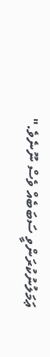ޢަމަލުނުކުރަންވީ ސަބަބެއް ވެސް ނޫނެވެ."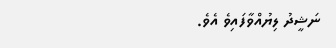ނަޝީދު ލިޔުއްވާފައިވެ އެވެ.